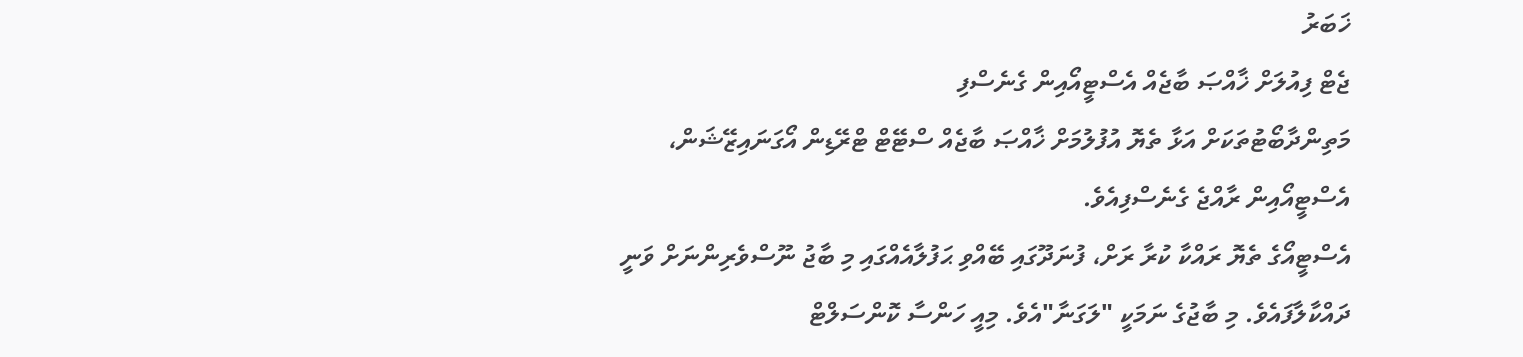ޚަބަރު
ޖެޓް ފިއުލަށް ޚާއްޞަ ބާޖެއް އެސްޓީއޯއިން ގެނެސްފި
މަތިންދާބޯޓުތަކަށް އަޅާ ތެޔޮ އުފުލުމަށް ޚާއްޞަ ބާޖެއް ސްޓޭޓް ޓްރޭޑިން އޯގަނައިޒޭޝަން، އެސްޓީއޯއިން ރާއްޖެ ގެނެސްފިއެވެ.
އެސްޓީއޯގެ ތެޔޮ ރައްކާ ކުރާ ރަށް، ފުނަދޫގައި ބޭއްވި ޙަފުލާއެއްގައި މި ބާޖު ނޫސްވެރިންނަށް ވަނީ ދައްކާލާފައެވެ. މި ބާޖުގެ ނަމަކީ "ލަގަނާ"އެވެ. މިއީ ހަންސާ ކޮންސަލްޓް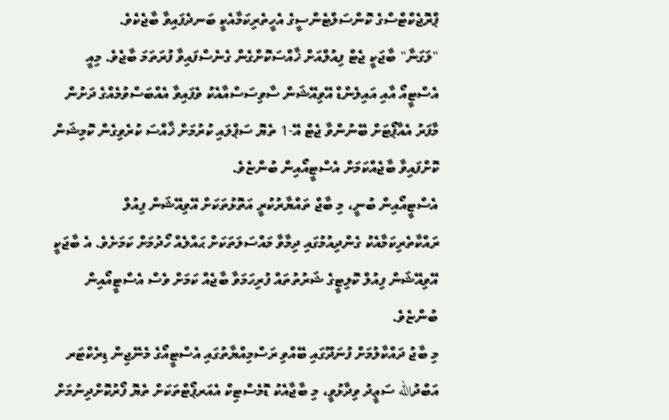ޕްރޮޖެކްޓްސްގެ ކޮންސަލްޓެންސީގެ އެހީތެރިކަމާއެކީ ބަނދެފައިވާ ބާޖެކެވެ.
"ލަގަނާ" ބާޖަކީ ޖެޓް ފިއުލްއަށް ޚާއްސަކޮށްގެން ގެނެސްފައިވާ ފުރަތަމަ ބާޖެވެ. މިއީ އެސްޓީއޯ އާއި އައިލެންޑް އޭވިއޭޝަން ސާވިސަސްއާއެކު ވެފައިވާ އެއްބަސްވުމެއްގެ ދަށުން މާފަރު އެއާޕޯޓަށް ބޭނުންވާ ޖެޓް އޭ-1 ތެޔޮ ސަޕްލައި ކުރުމަށް ޚާއްސަ ކުރެވިގެން ކޮމިޝަން ކޮށްފައިވާ ބާޖެއްކަމަށް އެސްޓީއޯއިން ބުންޏެވެ.
އެސްޓީއޯއިން ބުނީ، މި ބާޖް ތައްޔާރުކުރީ އަތޮޅުތަކަށް އޭވިއޭޝަން ފިއުލް ރައްކާތެރިކަމާއެކު ގެންދިއުމުގައި ދިމާވާ މައްސަލަތަކަށް ޙައްލެއް ހޯދުމަށް ކަމަށެވެ. އެ ބާޖަކީ އޭވިއޭޝަން ފިއުލް ކޮލިޓީގެ ޝަރުތުތައް ފުރިހަމަވާ ބާޖެއް ކަމަށް ވެސް އެސްޓީއޯއިން ބުންޏެވެ.
މި ބާޖު ދައްކާލުމަށް ފުނަދޫގައި ބޭއްވި ރަސްމިއްޔާތުގައި އެސްޓީއޯގެ މެނޭޖިން ޑިރެކްޓަރ އަބްދުالله ސަޢީދު ވިދާޅުވީ، މި ބާޖާއެކު ޑޮމެސްޓިކް އެއަރޕޯޓްތަކަށް ތެޔޮ ފޯރުކޮށްދިނުމަށް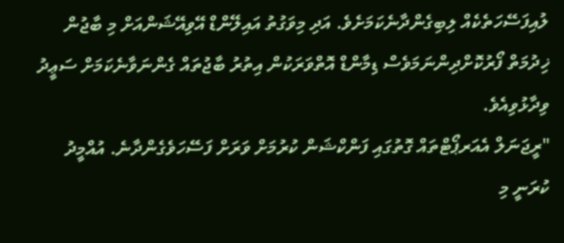ލުއިފަސޭހަތެކެއް ލިބިގެންދާނެކަމަށެވެ. އަދި މިވަގުތު އައިލޭންޑް އޭވިއޭޝަންއަށް މި ބާޖުން ޚިދުމަތް ފޯރުކޮށްދިންނަމަވެސް ޑިމާންޑް އޮތްވަރަކުން އިތުރު ބާޖުތައް ގެންނަވާނެކަމަށް ސަޢީދު ވިދާޅުވިއެވެ.
"ރީޖަނަލް އެއަރޕޯޓްތައް ގޮތުގައި ފަންކްޝަން ކުރުމަށް ވަރަށް ފަސޭހަވެގެންދާނެ. އުއްމީދު ކުރަނީ މި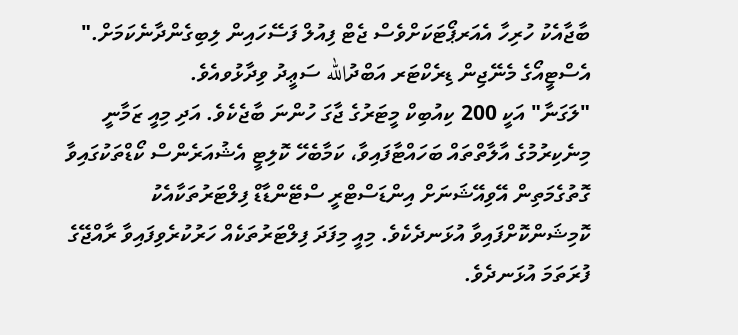ބާޖާއެކު ހުރިހާ އެއަރޕޯޓަކަށްވެސް ޖެޓް ފިއުލް ފަސޭހައިން ލިބިގެންދާނެކަމަށް." އެސްޓީއޯގެ މެނޭޖިން ޑިރެކްޓަރ އަބްދުالله ސަޢީދު ވިދާޅުވއެވެ.
"ލަގަނާ" އަކީ 200 ކިއުބިކް މީޓަރުގެ ޖާގަ ހުންނަ ބާޖެކެވެ. އަދި މިއީ ޒަމާނީ މިނެކިރުމުގެ އާލާތްތައް ބަހައްޓާފައިވާ، ކަމާބެހޭ ކޮލިޓީ އެޝުއަރެންސް ކޯޑްތަކުގައިވާ ގޮތުގެމަތިން އޭވިއޭޝަނަށް އިންޑަސްޓްރީ ސްޓޭންޑާޑް ފިލްޓަރުތަކާއެކު ކޮމިޝަންކޮށްފައިވާ އުޅަނދެކެވެ. މިއީ މިފަދަ ފިލްޓަރުތަކެއް ހަރުކުރެވިފައިވާ ރާއްޖޭގެ ފުރަތަމަ އުޅަނދެވެ.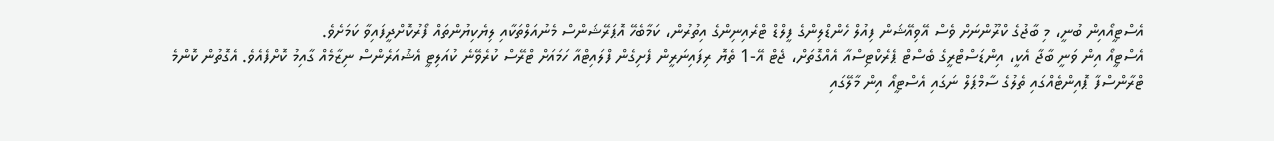އެސްޓީއޯއިން ބުނީ، މި ބާޖުގެ ކްރޫންނަށް ވެސް އޭވިއޭޝަން ފިއުލް ހެންޑްލިންގެ ފީލްޑް ޓްރެއިނިންގެ އިތުރުން، ކަމާބެހޭ އޮޕަރޭޝަންސް މެނުއަލްތަކާއި ލިޔެކިޔުންތައް ފޯރުކޮށްދީފައިވާ ކަމަށެވެ.
އެސްޓީއޯ އިން ވަނީ ބާޖާ އެކީ، އިންޑަސްޓްރީގެ ބެސްޓް ޕެރެކްޓިސްއާ އެއްގޮތަށް، ޖެޓް އޭ-1 ތެޔޮ ރިފައިނަރީން ފެށިގެން ފްލައިޓްއާ ހަމައަށް ޓްރޭސް ކުރެވޭނެ ކުއަލިޓީ އެޝުއަރެންސް ނިޒާމެއް ގާއިމު ކޮށްފެއެވެ. އެގޮތުން ކޮންމެ ޓްރާންސްފާ ޕޮއިންޓެއްގައި ތެލުގެ ސާމްޕަލް ނަގައި އެސްޓީއޯ އިން މާލޭގައި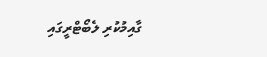ގާއިމުކުރި ލެބޯޓްރީގައި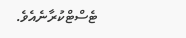ޓެސްޓްކުރާނެއެވެ.